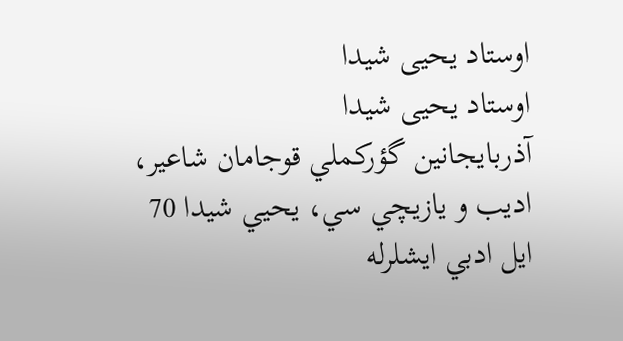اوستاد یحیی شیدا
اوستاد یحیی شیدا
آذربايجانین گؤركملي قوجامان شاعير، اديب و يازيچي سي، يحيي شيدا 70 ايل ادبي ايشلرله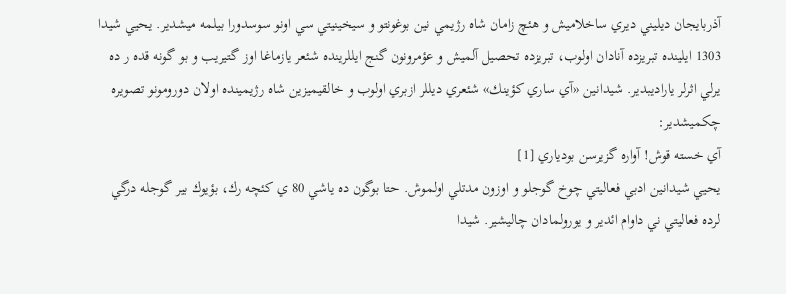آذربايجان ديليني ديري ساخلاميش و هئچ زامان شاه رژيمي نين بوغونتو و سيخينيتي سي اونو سوسدورا بيلمه ميشدير. يحيي شيدا 1303 ايلينده تبريزده آنادان اولوب، تبريزده تحصيل آلميش و عؤمرونون گنج ايللرينده شئعر يازماغا اوز گتيريب و بو گونه قده ر ده يرلي اثرلر ياراديبدير. شيدانين «آي ساري كؤينك» شئعري ديللر ازبري اولوب و خالقيميزين شاه رژيمينده اولان دورومونو تصويره چكميشدير:
آي خسته قوش! آواره گزيرسن بودياري [1]
يحيي شيدانين ادبي فعاليتي چوخ گوجلو و اوزون مدتلي اولموش. حتا بوگون ده ياشي 80 ي كئچه رك، بؤيوك بير گوجله درگي لرده فعاليتي ني داوام ائدير و يورولمادان چاليشير. شيدا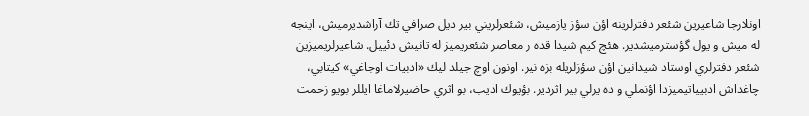اونلارجا شاعيرين شئعر دفترلرينه اؤن سؤز يازميش، شئعرلريني بير ديل صرافي تك آراشديرميش، اينجه له ميش و يول گؤسترميشدير. هئچ كيم شيدا قده ر معاصر شئعريميز له تانيش دئييل. شاعيرلريميزين شئعر دفترلري اوستاد شيدانين اؤن سؤزلريله بزه نير. اونون اوچ جيلد ليك «ادبيات اوجاغي» كيتابي، چاغداش ادبيياتيميزدا اؤنملي و ده يرلي بير اثردير. بؤيوك اديب، بو اثري حاضيرلاماغا ايللر بويو زحمت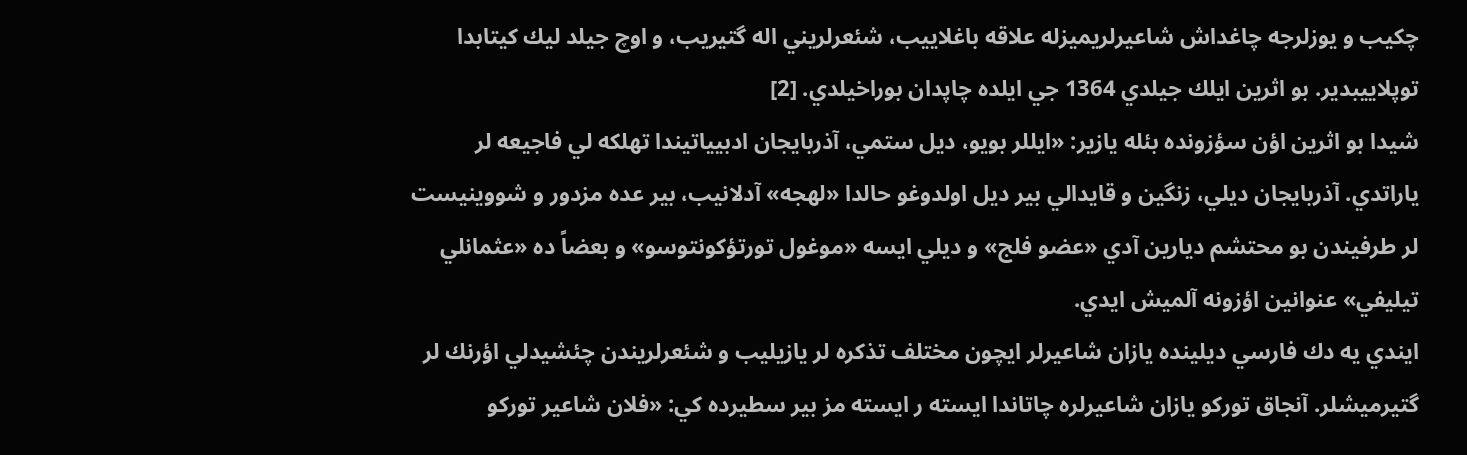چكيب و يوزلرجه چاغداش شاعيرلريميزله علاقه باغلاييب، شئعرلريني اله گتيريب، و اوچ جيلد ليك كيتابدا توپلاييبدير. بو اثرين ايلك جيلدي 1364 جي ايلده چاپدان بوراخيلدي. [2]
شيدا بو اثرين اؤن سؤزونده بئله يازير: «ايللر بويو، ديل ستمي، آذربايجان ادبيياتيندا تهلكه لي فاجيعه لر ياراتدي. آذربايجان ديلي، زنگين و قايدالي بير ديل اولدوغو حالدا «لهجه» آدلانيب، بير عده مزدور و شووينيست لر طرفيندن بو محتشم ديارين آدي «عضو فلج» و ديلي ايسه «موغول تورتؤكونتوسو» و بعضاً ده «عثمانلي تيليفي» عنوانين اؤزونه آلميش ايدي.
ايندي يه دك فارسي ديلينده يازان شاعيرلر ايچون مختلف تذكره لر يازيليب و شئعرلريندن چئشيدلي اؤرنك لر گتيرميشلر. آنجاق توركو يازان شاعيرلره چاتاندا ايسته ر ايسته مز بير سطيرده كي: «فلان شاعير توركو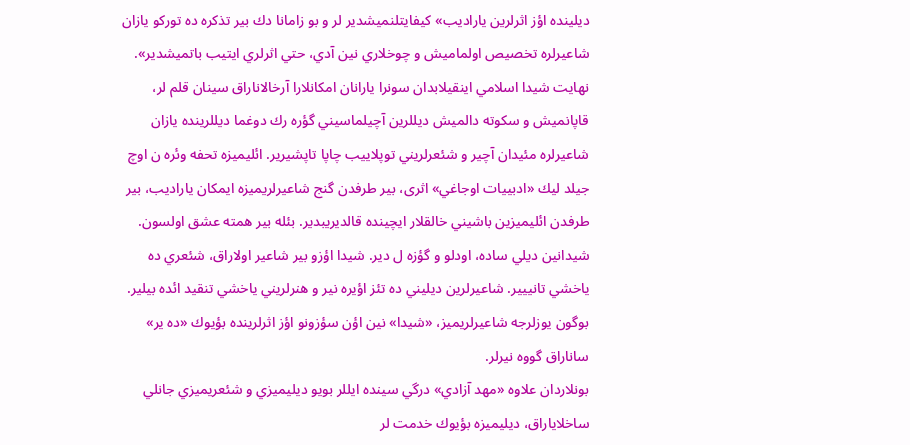ديلينده اؤز اثرلرين ياراديب» كيفايتلنميشدير لر و بو زامانا دك بير تذكره ده توركو يازان شاعيرلره تخصيص اولماميش و چوخلاري نين آدي، حتي اثرلري ايتيب باتميشدير».
نهايت شيدا اسلامي اينقيلابدان سونرا يارانان امكانلارا آرخالاناراق سينان قلم لر، قاپانميش و سكوته دالميش ديللرين آچيلماسيني گؤره رك دوغما ديللرينده يازان شاعيرلره مئيدان آچير و شئعرلريني توپلاييب چاپا تاپشيرير. ائليميزه تحفه وئره ن اوچ جيلد ليك «ادبييات اوجاغي» اثری، بير طرفدن گنج شاعيرلريميزه ايمكان ياراديب، بير طرفدن ائليميزين باشيني خالقلار ايچينده قالديريبدير. بئله بير همته عشق اولسون.
شيدانين ديلي ساده، اودلو و گؤزه ل دير. شيدا اؤزو بير شاعير اولاراق، شئعري ده ياخشي تانييير. شاعيرلرين ديليني ده تئز اؤيره نير و هنرلريني ياخشي تنقيد ائده بيلير. بوگون يوزلرجه شاعيرلريميز، «شيدا» نين اؤن سؤزونو اؤز اثرلرينده بؤيوك «ده ير» ساناراق گووه نيرلر.
بونلاردان علاوه «مهد آزادي» درگي سينده ايللر بويو ديليميزي و شئعریمیزي جانلي ساخلاياراق، ديليميزه بؤيوك خدمت لر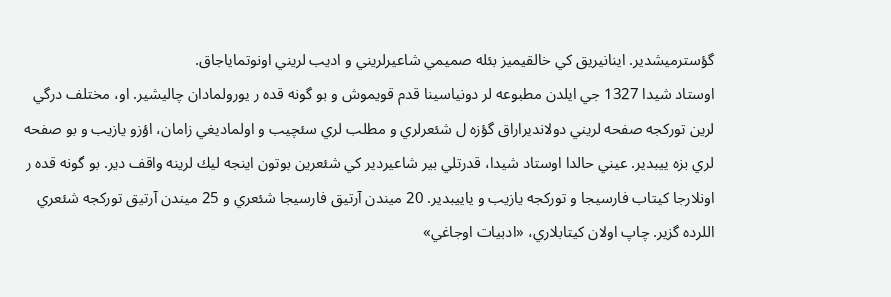گؤسترميشدير. اينانيريق كي خالقيميز بئله صميمي شاعيرلريني و اديب لريني اونوتماياجاق.
اوستاد شيدا 1327 جي ايلدن مطبوعه لر دونياسينا قدم قويموش و بو گونه قده ر يورولمادان چاليشير. او، مختلف درگي لرين توركجه صفحه لريني دولانديراراق گؤزه ل شئعرلري و مطلب لري سئچيب و اولماديغي زامان، اؤزو يازيب و بو صفحه لري بزه ييبدير. عيني حالدا اوستاد شيدا، قدرتلي بير شاعيردير كي شئعرين بوتون اينجه ليك لرينه واقف دير. بو گونه قده ر اونلارجا كيتاب فارسيجا و توركجه يازيب و ياييبدير. 20 ميندن آرتيق فارسيجا شئعري و 25 ميندن آرتيق توركجه شئعري اللرده گزير. چاپ اولان كيتابلاري، «ادبيات اوجاغي»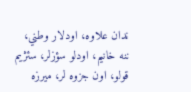ندان علاوه، اودلار وطني، ننه خانيم، اودلو سؤزلر، سئژيم قولو، اون جزوه لر، ميرزه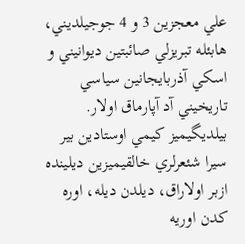علي معجزين 3 و 4 جوجيلديني، هابئله تبريزلي صائبتين ديوانيني و اسكي آذربايجانين سياسي تاريخيني آد آپارماق اولار. بيلديگيميز كيمي اوستادين بير سيرا شئعرلري خالقيميزين ديلينده ازبر اولاراق، ديلدن ديله، اوره كدن اوريه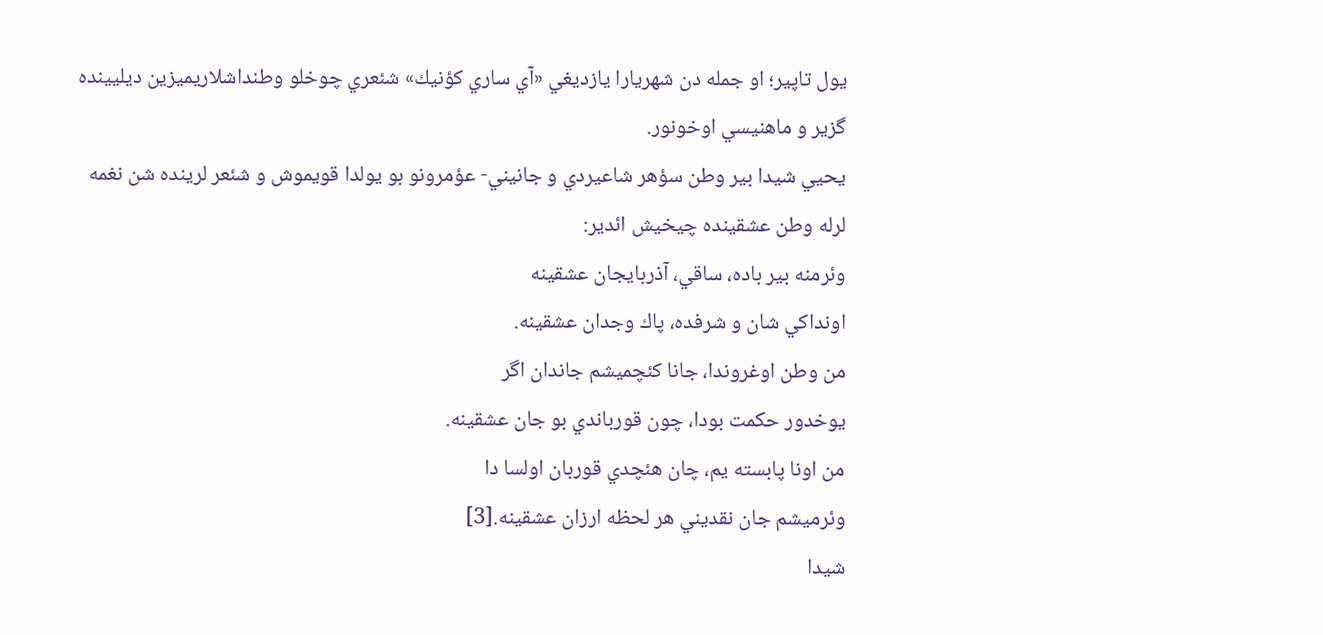يول تاپير؛ او جمله دن شهريارا يازديغي «آي ساري كؤنيك» شئعري چوخلو وطنداشلاريميزين ديليينده گزير و ماهنيسي اوخونور.
يحيي شيدا بير وطن سؤهر شاعيردي و جانيني- عؤمرونو بو يولدا قويموش و شئعر لرينده شن نغمه لرله وطن عشقينده چيخيش ائدير:
وئرمنه بير باده، ساقي، آذربايجان عشقينه
اونداكي شان و شرفده، پاك وجدان عشقينه.
من وطن اوغروندا، جانا كئچميشم جاندان اگر
يوخدور حكمت بودا، چون قورباندي بو جان عشقينه.
من اونا پابسته يم، چان هئچدي قوربان اولسا دا
وئرميشم جان نقديني هر لحظه ارزان عشقينه.[3]
شيدا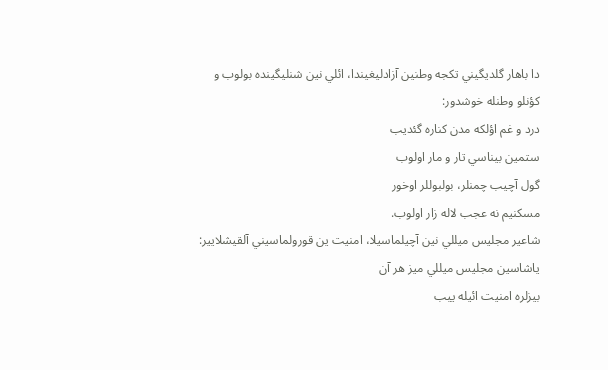دا باهار گلديگيني تكجه وطنين آزادليغيندا، ائلي نين شنليگينده بولوب و كؤنلو وطنله خوشدور:
درد و غم اؤلكه مدن كناره گئديب
ستمين بيناسي تار و مار اولوب
گول آچيب چمنلر، بولبوللر اوخور
مسكنيم نه عجب لاله زار اولوب.
شاعير مجليس ميللي نين آچيلماسيلا، امنيت ين قورولماسيني آلقيشلايير:
ياشاسين مجليس ميللي ميز هر آن
بيزلره امنيت ائيله ييب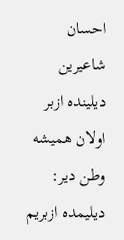احسان
شاعيرين ديلينده ازبر اولان هميشه وطن دير:
ديليمده ازبريم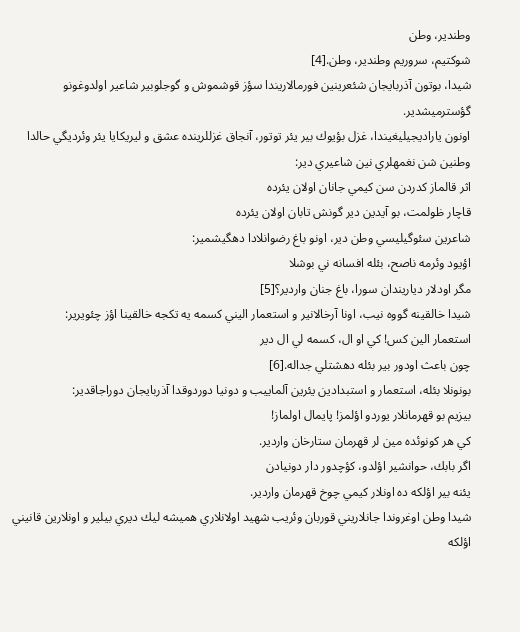وطندير، وطن
شوكتيم، سروريم وطندير، وطن.[4]
شيدا، بوتون آذربايجان شئعرينين فورمالاريندا سؤز قوشموش و گوجلوبير شاعير اولدوغونو گؤسترميشدير.
اونون ياراديجيليغيندا، غزل بؤيوك بير يئر توتور، آنجاق غزللرينده عشق و ليريكايا يئر وئرديگي حالدا وطنين شن نغمهلري نين شاعيري دير:
اثر قالماز كدردن سن كيمي جانان اولان يئرده
قاچار ظولمت، بو آيدين دير گونش تابان اولان يئرده
شاعرين سئوگيليسي وطن دير، اونو باغ رضوانلادا دهگيشمير:
اؤيود وئرمه ناصح، بئله افسانه ني بوشلا
مگر اودلار دياريندان سورا، باغ جنان واردير؟[5]
شيدا خالقينه گووه نيب، اونا آرخالانير و استعمار اليني كسمه يه تكجه خالقينا اؤز چئويرير:
استعمار الين كس! كي او ال، كسمه لي ال دير
چون باعث اودور بير بئله دهشتلي جداله.[6]
بونونلا بئله، استعمار و استبدادين يئرين آلماييب و دونيا دوردوقدا آذربايجان دوراجاقدير:
بيزيم بو قهرمانلار يوردو اؤلمز! پايمال اولماز!
كي هر كونوئده مين لر قهرمان ستارخان واردير.
اگر بابك، حوانشير اؤلدو، كؤچدور دار دونيادن
يئنه بير اؤلكه ده اونلار كيمي چوخ قهرمان واردير.
شيدا وطن اوغروندا جانلاريني قوربان وئريب شهيد اولانلاري هميشه ليك ديري بيلير و اونلارين قانيني اؤلكه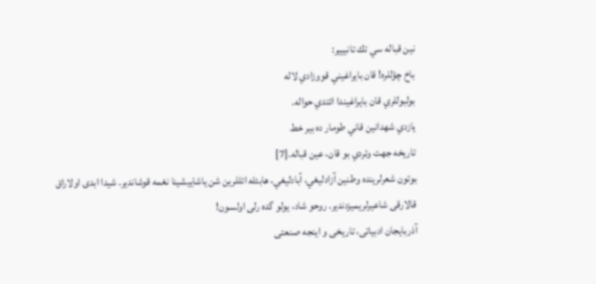نين قباله سي تك تانييير:
باخ چؤللره! قان بايراغيني قووزادي لاله
بولبوللري قان بايراغيندا ائتدي حواله.
يازدي شهدانين قاني طومار ده بير خط
تاريخه جهت وئردي بو قان، عين قباله.[7]
بوتون شعرلرينده وطنين آزادليغي، آبادليغي، هابئله ائللرين شن ياشاييشينا نغمه قوشاندير. شیدا ابدی اولاراق قالارقی شاعیرلریمیزدندیر. روحو شاد، یولو گده رلی اولسون!
آذربایجان ادبیاتی، تاریخی و اینجه صنعتی